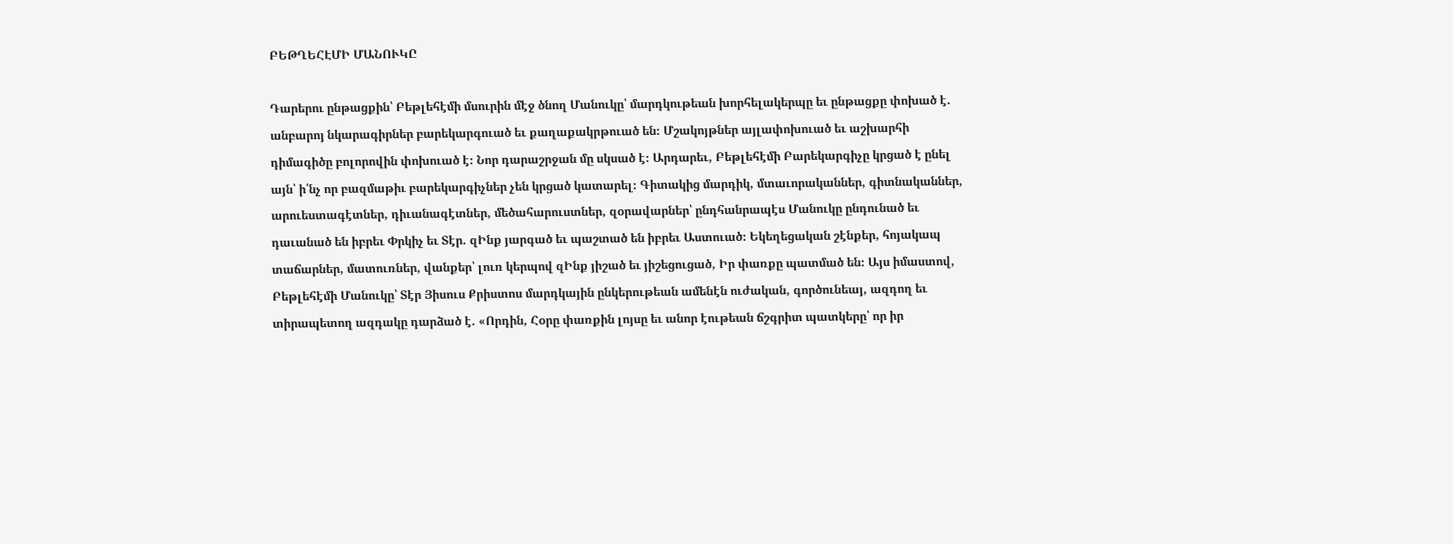ԲԵԹՂԵՀԷՄԻ ՄԱՆՈՒԿԸ

Դարերու ընթացքին՝ Բեթլեհէմի մսուրին մէջ ծնող Մանուկը՝ մարդկութեան խորհելակերպը եւ ընթացքը փոխած է. անբարոյ նկարագիրներ բարեկարգուած եւ քաղաքակրթուած են։ Մշակոյթներ այլափոխուած եւ աշխարհի դիմագիծը բոլորովին փոխուած է։ Նոր դարաշրջան մը սկսած է։ Արդարեւ, Բեթլեհէմի Բարեկարգիչը կրցած է ընել այն՝ ի՛նչ որ բազմաթիւ բարեկարգիչներ չեն կրցած կատարել։ Գիտակից մարդիկ, մտաւորականներ, գիտնականներ, արուեստագէտներ, դիւանագէտներ, մեծահարուստներ, զօրավարներ՝ ընդհանրապէս Մանուկը ընդունած եւ դաւանած են իբրեւ Փրկիչ եւ Տէր. զԻնք յարգած եւ պաշտած են իբրեւ Աստուած։ Եկեղեցական շէնքեր, հոյակապ տաճարներ, մատուռներ, վանքեր՝ լուռ կերպով զԻնք յիշած եւ յիշեցուցած, Իր փառքը պատմած են։ Այս իմաստով, Բեթլեհէմի Մանուկը՝ Տէր Յիսուս Քրիստոս մարդկային ընկերութեան ամենէն ուժական, գործունեայ, ազդող եւ տիրապետող ազդակը դարձած է. «Որդին, Հօրը փառքին լոյսը եւ անոր էութեան ճշգրիտ պատկերը՝ որ իր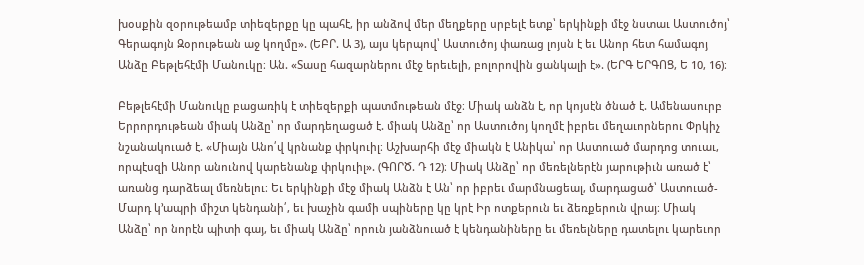խօսքին զօրութեամբ տիեզերքը կը պահէ, իր անձով մեր մեղքերը սրբելէ ետք՝ երկինքի մէջ նստաւ Աստուծոյ՝ Գերագոյն Զօրութեան աջ կողմը». (ԵԲՐ. Ա 3), այս կերպով՝ Աստուծոյ փառաց լոյսն է եւ Անոր հետ համագոյ Անձը Բեթլեհէմի Մանուկը։ Ան. «Տասը հազարներու մէջ երեւելի, բոլորովին ցանկալի է». (ԵՐԳ ԵՐԳՈՑ, Ե 10, 16)։

Բեթլեհէմի Մանուկը բացառիկ է տիեզերքի պատմութեան մէջ։ Միակ անձն է, որ կոյսէն ծնած է. Ամենասուրբ Երրորդութեան միակ Անձը՝ որ մարդեղացած է. միակ Անձը՝ որ Աստուծոյ կողմէ իբրեւ մեղաւորներու Փրկիչ նշանակուած է. «Միայն Անո՛վ կրնանք փրկուիլ։ Աշխարհի մէջ միակն է Անիկա՝ որ Աստուած մարդոց տուաւ, որպէսզի Անոր անունով կարենանք փրկուիլ». (ԳՈՐԾ. Դ 12)։ Միակ Անձը՝ որ մեռելներէն յարութիւն առած է՝ առանց դարձեալ մեռնելու։ Եւ երկինքի մէջ միակ Անձն է Ան՝ որ իբրեւ մարմնացեալ, մարդացած՝ Աստուած-Մարդ կ՚ապրի միշտ կենդանի՛, եւ խաչին գամի սպիները կը կրէ Իր ոտքերուն եւ ձեռքերուն վրայ։ Միակ Անձը՝ որ նորէն պիտի գայ, եւ միակ Անձը՝ որուն յանձնուած է կենդանիները եւ մեռելները դատելու կարեւոր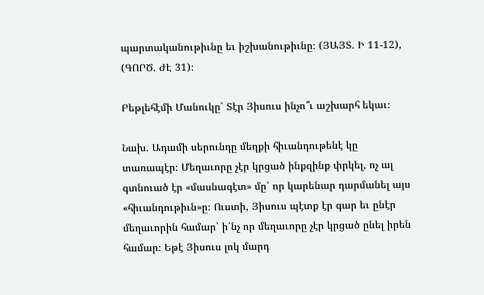պարտականութիւնը եւ իշխանութիւնը։ (ՅԱՅՏ. Ի 11-12), (ԳՈՐԾ. ԺԷ 31)։

Բեթլեհէմի Մանուկը՝ Տէր Յիսուս ինչո՞ւ աշխարհ եկաւ։

Նախ. Ադամի սերունդը մեղքի հիւանդութենէ կը տառապէր։ Մեղաւորը չէր կրցած ինքզինք փրկել, ոչ ալ գտնուած էր «մասնագէտ» մը՝ որ կարենար դարմանել այս «հիւանդութիւն»ը։ Ուստի, Յիսուս պէտք էր գար եւ ընէր մեղաւորին համար՝ ի՛նչ որ մեղաւորը չէր կրցած ընել իրեն համար։ Եթէ Յիսուս լոկ մարդ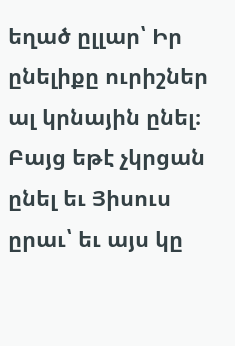եղած ըլլար՝ Իր ընելիքը ուրիշներ ալ կրնային ընել։ Բայց եթէ չկրցան ընել եւ Յիսուս ըրաւ՝ եւ այս կը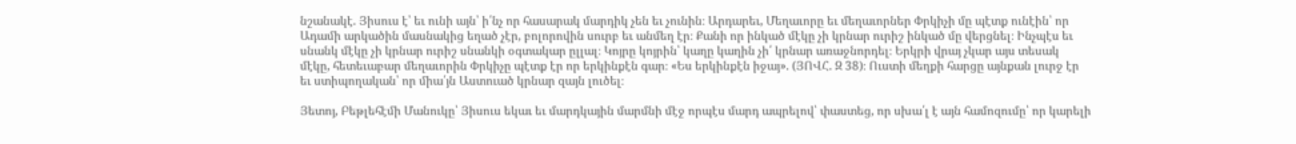նշանակէ. Յիսուս է՝ եւ ունի այն՝ ի՛նչ որ հասարակ մարդիկ չեն եւ չունին։ Արդարեւ, Մեղաւորը եւ մեղաւորներ Փրկիչի մը պէտք ունէին՝ որ Ադամի արկածին մասնակից եղած չէր, բոլորովին սուրբ եւ անմեղ էր։ Քանի որ ինկած մէկը չի կրնար ուրիշ ինկած մը վերցնել։ Ինչպէս եւ սնանկ մէկը չի կրնար ուրիշ սնանկի օգտակար ըլլալ։ Կոյրը կոյրին՝ կաղը կաղին չի՛ կրնար առաջնորդել։ Երկրի վրայ չկար այս տեսակ մէկը, հետեւաբար մեղաւորին Փրկիչը պէտք էր որ երկինքէն գար։ «Ես երկինքէն իջայ». (ՅՈՎՀ. Զ 38)։ Ուստի մեղքի հարցը այնքան լուրջ էր եւ ստիպողական՝ որ միա՛յն Աստուած կրնար զայն լուծել։

Յետոյ, Բեթլեհէմի Մանուկը՝ Յիսուս եկաւ եւ մարդկային մարմնի մէջ որպէս մարդ ապրելով՝ փաստեց, որ սխա՛լ է այն համոզումը՝ որ կարելի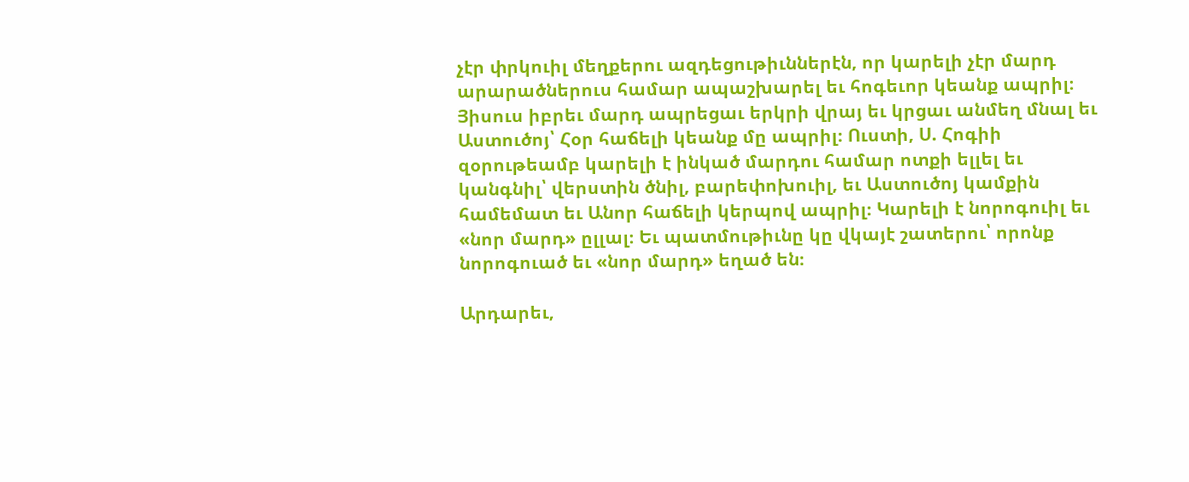չէր փրկուիլ մեղքերու ազդեցութիւններէն, որ կարելի չէր մարդ արարածներուս համար ապաշխարել եւ հոգեւոր կեանք ապրիլ։ Յիսուս իբրեւ մարդ ապրեցաւ երկրի վրայ եւ կրցաւ անմեղ մնալ եւ Աստուծոյ՝ Հօր հաճելի կեանք մը ապրիլ։ Ուստի, Ս. Հոգիի զօրութեամբ կարելի է ինկած մարդու համար ոտքի ելլել եւ կանգնիլ՝ վերստին ծնիլ, բարեփոխուիլ, եւ Աստուծոյ կամքին համեմատ եւ Անոր հաճելի կերպով ապրիլ։ Կարելի է նորոգուիլ եւ «նոր մարդ» ըլլալ։ Եւ պատմութիւնը կը վկայէ շատերու՝ որոնք նորոգուած եւ «նոր մարդ» եղած են։

Արդարեւ,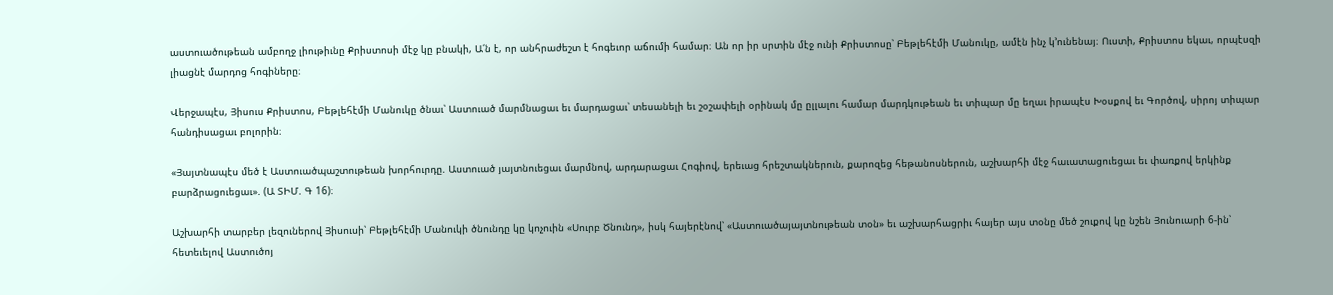աստուածութեան ամբողջ լիութիւնը Քրիստոսի մէջ կը բնակի, Ա՛ն է, որ անհրաժեշտ է հոգեւոր աճումի համար։ Ան որ իր սրտին մէջ ունի Քրիստոսը՝ Բեթլեհէմի Մանուկը, ամէն ինչ կ՚ունենայ։ Ուստի, Քրիստոս եկաւ, որպէսզի լիացնէ մարդոց հոգիները։

Վերջապէս, Յիսուս Քրիստոս, Բեթլեհէմի Մանուկը ծնաւ՝ Աստուած մարմնացաւ եւ մարդացաւ՝ տեսանելի եւ շօշափելի օրինակ մը ըլլալու համար մարդկութեան եւ տիպար մը եղաւ իրապէս Խօսքով եւ Գործով, սիրոյ տիպար հանդիսացաւ բոլորին։

«Յայտնապէս մեծ է Աստուածպաշտութեան խորհուրդը. Աստուած յայտնուեցաւ մարմնով, արդարացաւ Հոգիով, երեւաց հրեշտակներուն, քարոզեց հեթանոսներուն, աշխարհի մէջ հաւատացուեցաւ եւ փառքով երկինք բարձրացուեցաւ». (Ա ՏԻՄ. Գ 16)։

Աշխարհի տարբեր լեզուներով Յիսուսի՝ Բեթլեհէմի Մանուկի ծնունդը կը կոչուին «Սուրբ Ծնունդ», իսկ հայերէնով՝ «Աստուածայայտնութեան տօն» եւ աշխարհացրիւ հայեր այս տօնը մեծ շուքով կը նշեն Յունուարի 6-ին՝ հետեւելով Աստուծոյ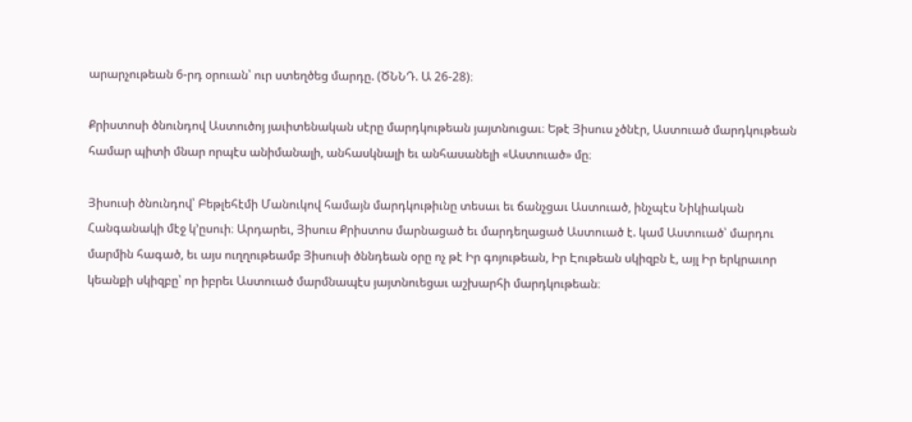արարչութեան 6-րդ օրուան՝ ուր ստեղծեց մարդը. (ԾՆՆԴ. Ա 26-28)։

Քրիստոսի ծնունդով Աստուծոյ յաւիտենական սէրը մարդկութեան յայտնուցաւ։ Եթէ Յիսուս չծնէր, Աստուած մարդկութեան համար պիտի մնար որպէս անիմանալի, անհասկնալի եւ անհասանելի «Աստուած» մը։

Յիսուսի ծնունդով՝ Բեթլեհէմի Մանուկով համայն մարդկութիւնը տեսաւ եւ ճանչցաւ Աստուած, ինչպէս Նիկիական Հանգանակի մէջ կ՚ըսուի։ Արդարեւ, Յիսուս Քրիստոս մարնացած եւ մարդեղացած Աստուած է. կամ Աստուած՝ մարդու մարմին հագած, եւ այս ուղղութեամբ Յիսուսի ծննդեան օրը ոչ թէ Իր գոյութեան, Իր Էութեան սկիզբն է, այլ Իր երկրաւոր կեանքի սկիզբը՝ որ իբրեւ Աստուած մարմնապէս յայտնուեցաւ աշխարհի մարդկութեան։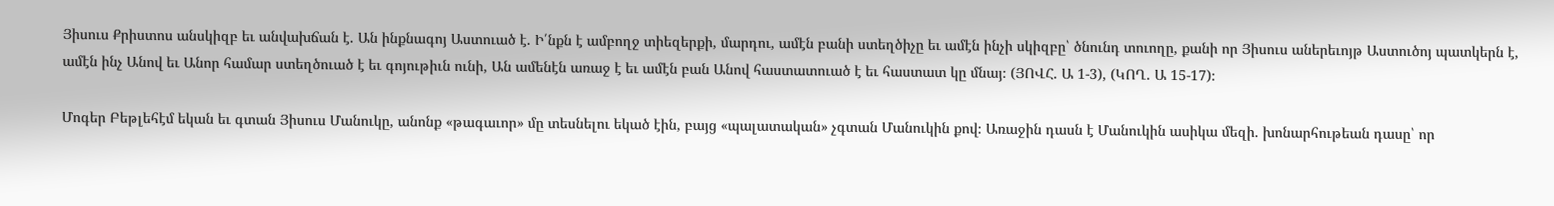Յիսուս Քրիստոս անսկիզբ եւ անվախճան է. Ան ինքնագոյ Աստուած է. Ի՛նքն է ամբողջ տիեզերքի, մարդու, ամէն բանի ստեղծիչը եւ ամէն ինչի սկիզբը՝ ծնունդ տուողը, քանի որ Յիսուս աներեւոյթ Աստուծոյ պատկերն է, ամէն ինչ Անով եւ Անոր համար ստեղծուած է եւ գոյութիւն ունի, Ան ամենէն առաջ է եւ ամէն բան Անով հաստատուած է եւ հաստատ կը մնայ։ (ՅՈՎՀ. Ա 1-3), (ԿՈՂ. Ա 15-17)։

Մոգեր Բեթլեհէմ եկան եւ գտան Յիսուս Մանուկը, անոնք «թագաւոր» մը տեսնելու եկած էին, բայց «պալատական» չգտան Մանուկին քով։ Առաջին դասն է Մանուկին ասիկա մեզի. խոնարհութեան դասը՝ որ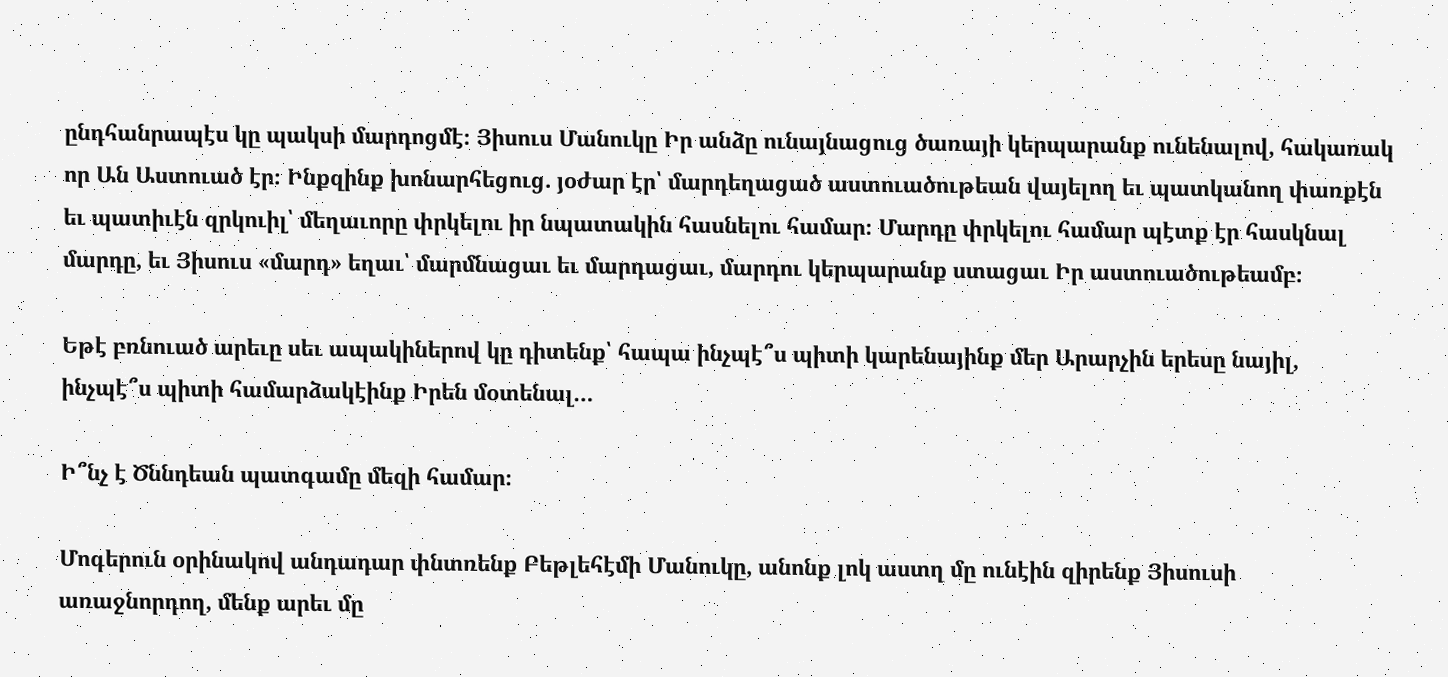ընդհանրապէս կը պակսի մարդոցմէ։ Յիսուս Մանուկը Իր անձը ունայնացուց ծառայի կերպարանք ունենալով, հակառակ որ Ան Աստուած էր։ Ինքզինք խոնարհեցուց. յօժար էր՝ մարդեղացած աստուածութեան վայելող եւ պատկանող փառքէն եւ պատիւէն զրկուիլ՝ մեղաւորը փրկելու իր նպատակին հասնելու համար։ Մարդը փրկելու համար պէտք էր հասկնալ մարդը, եւ Յիսուս «մարդ» եղաւ՝ մարմնացաւ եւ մարդացաւ, մարդու կերպարանք ստացաւ Իր աստուածութեամբ։

Եթէ բռնուած արեւը սեւ ապակիներով կը դիտենք՝ հապա ինչպէ՞ս պիտի կարենայինք մեր Արարչին երեսը նայիլ, ինչպէ՞ս պիտի համարձակէինք Իրեն մօտենալ…

Ի՞նչ է Ծննդեան պատգամը մեզի համար։

Մոգերուն օրինակով անդադար փնտռենք Բեթլեհէմի Մանուկը, անոնք լոկ աստղ մը ունէին զիրենք Յիսուսի առաջնորդող, մենք արեւ մը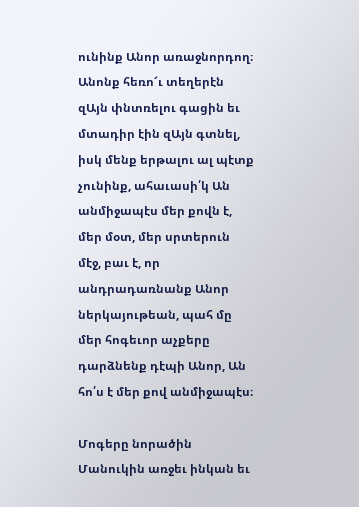ունինք Անոր առաջնորդող։ Անոնք հեռո՜ւ տեղերէն զԱյն փնտռելու գացին եւ մտադիր էին զԱյն գտնել, իսկ մենք երթալու ալ պէտք չունինք, ահաւասի՛կ Ան անմիջապէս մեր քովն է, մեր մօտ, մեր սրտերուն մէջ, բաւ է, որ անդրադառնանք Անոր ներկայութեան, պահ մը մեր հոգեւոր աչքերը դարձնենք դէպի Անոր, Ան հո՛ս է մեր քով անմիջապէս։

Մոգերը նորածին Մանուկին առջեւ ինկան եւ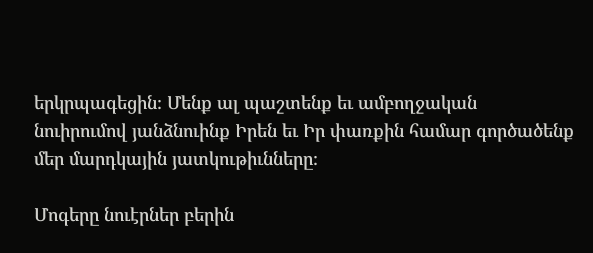երկրպագեցին։ Մենք ալ պաշտենք եւ ամբողջական նուիրումով յանձնուինք Իրեն եւ Իր փառքին համար գործածենք մեր մարդկային յատկութիւնները։

Մոգերը նուէրներ բերին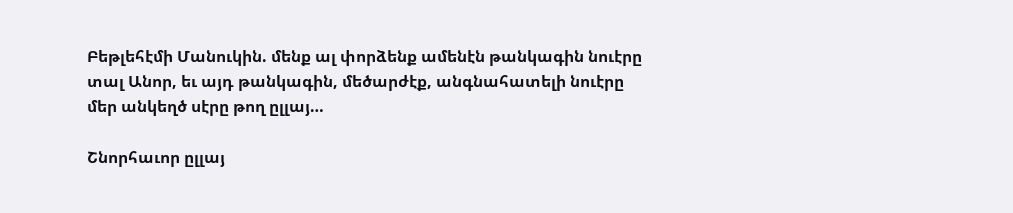Բեթլեհէմի Մանուկին. մենք ալ փորձենք ամենէն թանկագին նուէրը տալ Անոր, եւ այդ թանկագին, մեծարժէք, անգնահատելի նուէրը մեր անկեղծ սէրը թող ըլլայ…

Շնորհաւոր ըլլայ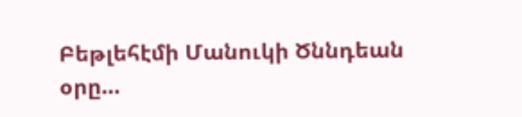Բեթլեհէմի Մանուկի Ծննդեան օրը…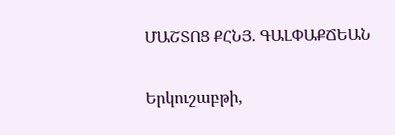ՄԱՇՏՈՑ ՔՀՆՅ. ԳԱԼՓԱՔՃԵԱՆ

Երկուշաբթի,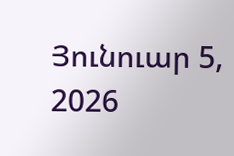Յունուար 5, 2026